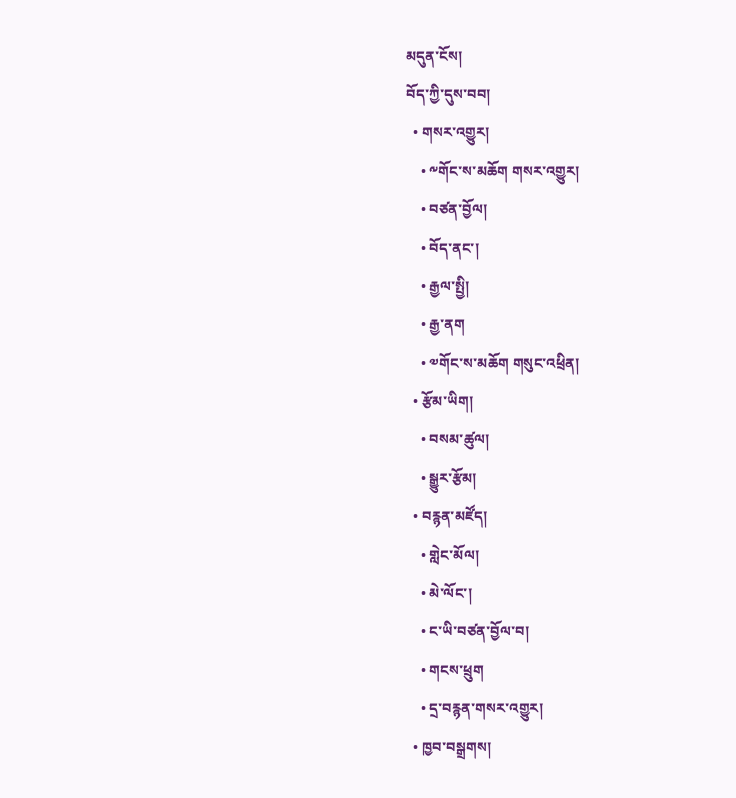མདུན་ངོས།
བོད་ཀྱི་དུས་བབ།
  • གསར་འགྱུར།
    • ༸གོང་ས་མཆོག གསར་འགྱུར།
    • བཙན་བྱོལ།
    • བོད་ནང་།
    • རྒྱལ་སྤྱི།
    • རྒྱ་ནག
    • ༧གོང་ས་མཆོག གསུང་འཕྲིན།
  • རྩོམ་ཡིག།
    • བསམ་ཚུལ།
    • སྒྱུར་རྩོམ།
  • བརྙན་མཛོད།
    • གླེང་མོལ།
    • མེ་ལོང་།
    • ང་ཡི་བཙན་བྱོལ་བ།
    • གངས་ཕྲུག
    • དྲ་བརྙན་གསར་འགྱུར།
  • ཁྱབ་བསྒྲགས།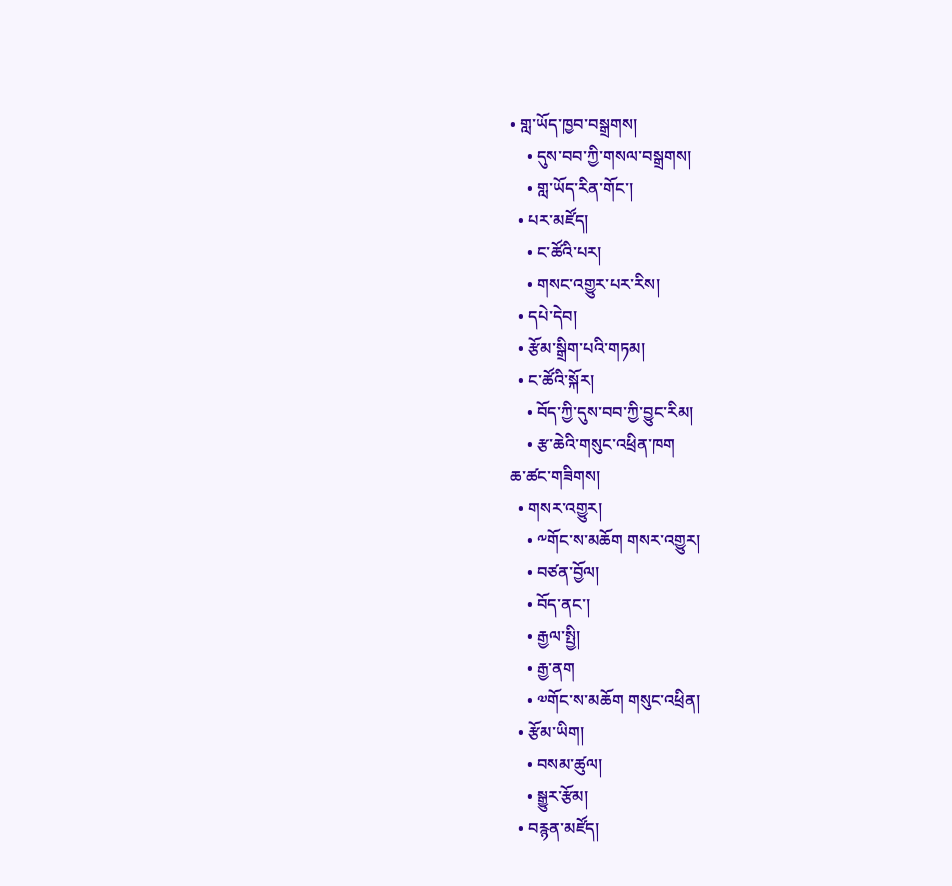• གླ་ཡོད་ཁྱབ་བསྒྲགས།
    • དུས་བབ་ཀྱི་གསལ་བསྒྲགས།
    • གླ་ཡོད་རིན་གོང་།
  • པར་མཛོད།
    • ང་ཚོའི་པར།
    • གསང་འགྱུར་པར་རིས།
  • དཔེ་དེབ།
  • རྩོམ་སྒྲིག་པའི་གཏམ།
  • ང་ཚོའི་སྐོར།
    • བོད་ཀྱི་དུས་བབ་ཀྱི་བྱུང་རིམ།
    • རྩ་ཆེའི་གསུང་འཕྲིན་ཁག
ཆ་ཚང་གཟིགས།
  • གསར་འགྱུར།
    • ༸གོང་ས་མཆོག གསར་འགྱུར།
    • བཙན་བྱོལ།
    • བོད་ནང་།
    • རྒྱལ་སྤྱི།
    • རྒྱ་ནག
    • ༧གོང་ས་མཆོག གསུང་འཕྲིན།
  • རྩོམ་ཡིག།
    • བསམ་ཚུལ།
    • སྒྱུར་རྩོམ།
  • བརྙན་མཛོད།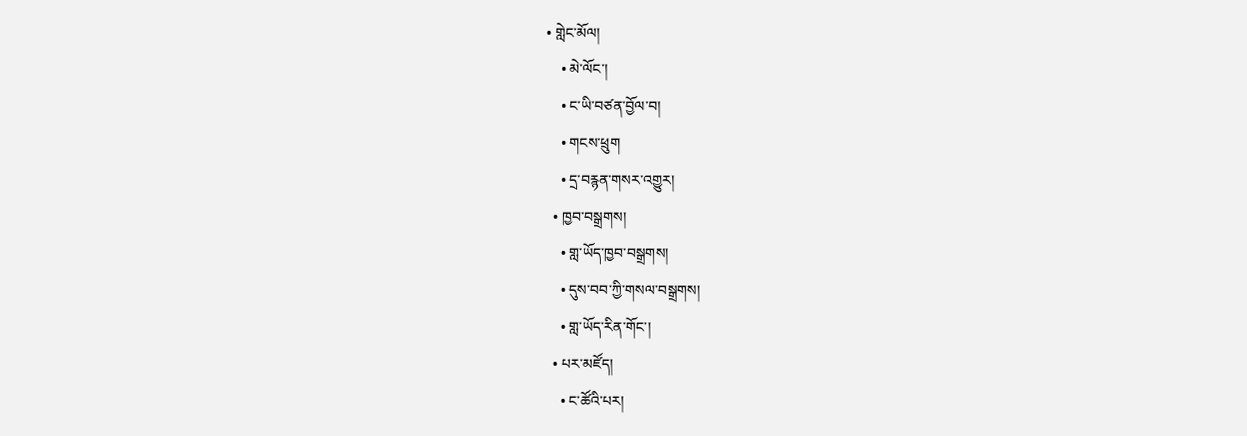• གླེང་མོལ།
    • མེ་ལོང་།
    • ང་ཡི་བཙན་བྱོལ་བ།
    • གངས་ཕྲུག
    • དྲ་བརྙན་གསར་འགྱུར།
  • ཁྱབ་བསྒྲགས།
    • གླ་ཡོད་ཁྱབ་བསྒྲགས།
    • དུས་བབ་ཀྱི་གསལ་བསྒྲགས།
    • གླ་ཡོད་རིན་གོང་།
  • པར་མཛོད།
    • ང་ཚོའི་པར།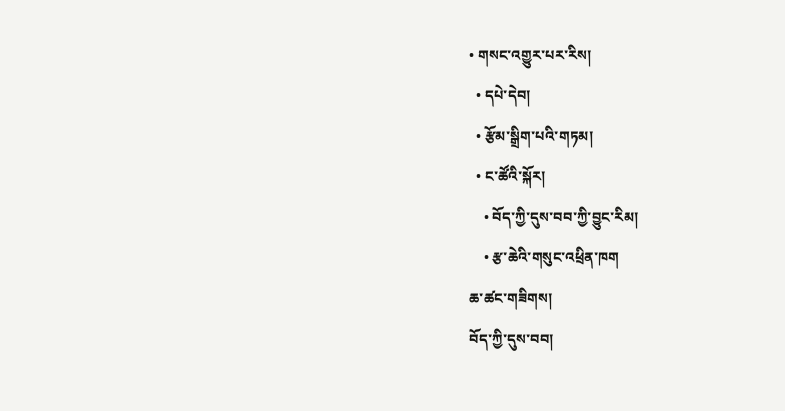• གསང་འགྱུར་པར་རིས།
  • དཔེ་དེབ།
  • རྩོམ་སྒྲིག་པའི་གཏམ།
  • ང་ཚོའི་སྐོར།
    • བོད་ཀྱི་དུས་བབ་ཀྱི་བྱུང་རིམ།
    • རྩ་ཆེའི་གསུང་འཕྲིན་ཁག
ཆ་ཚང་གཟིགས།
བོད་ཀྱི་དུས་བབ།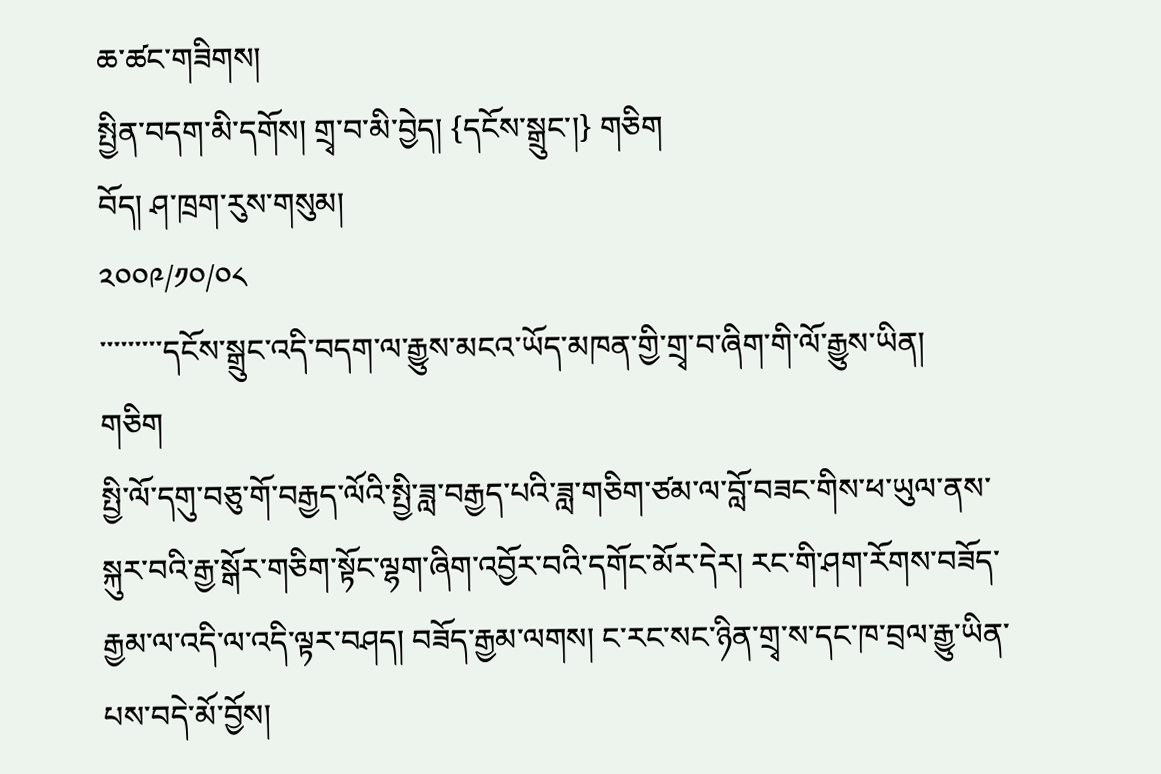ཆ་ཚང་གཟིགས།
སྤྱིན་བདག་མི་དགོས། གྲྭ་བ་མི་བྱེད། {དངོས་སྒྲུང་།} གཅིག
བོད། ཤ་ཁྲག་རུས་གསུམ།
༢༠༠༩/༡༠/༠༨
་་་་་་་་་དངོས་སྒྲུང་འདི་བདག་ལ་རྒྱུས་མངའ་ཡོད་མཁན་གྱི་གྲྭ་བ་ཞིག་གི་ལོ་རྒྱུས་ཡིན།
གཅིག
སྤྱི་ལོ་དགུ་བཅུ་གོ་བརྒྱད་ལོའི་སྤྱི་ཟླ་བརྒྱད་པའི་ཟླ་གཅིག་ཙམ་ལ་བློ་བཟང་གིས་ཕ་ཡུལ་ནས་སྐུར་བའི་རྒྱ་སྒོར་གཅིག་སྟོང་ལྷག་ཞིག་འབྱོར་བའི་དགོང་མོར་དེར། རང་གི་ཤག་རོགས་བཟོད་རྒྱམ་ལ་འདི་ལ་འདི་ལྟར་བཤད། བཟོད་རྒྱམ་ལགས། ང་རང་སང་ཉིན་གྲྭ་ས་དང་ཁ་བྲལ་རྒྱུ་ཡིན་པས་བདེ་མོ་བྱོས།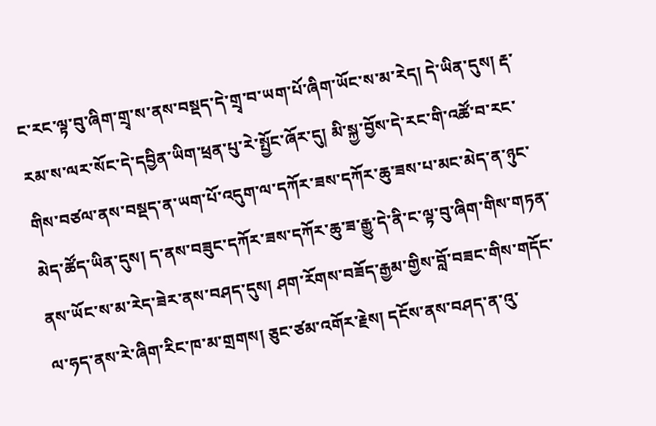ང་རང་ལྟ་བུ་ཞིག་གྲྭ་ས་ནས་བསྡད་དེ་གྲྭ་བ་ཡག་པོ་ཞིག་ཡོང་ས་མ་རེད། དེ་ཡིན་དུས། རྡ་རམ་ས་ལར་སོང་དེ་དབྱིན་ཡིག་ཕྲན་པུ་རེ་སྤྱོང་ཞོར་དུ། མི་སྐྱ་བྱོས་དེ་རང་གི་འཚོ་བ་རང་གིས་བཙལ་ནས་བསྡད་ན་ཡག་པོ་འདུག་ལ་དཀོར་ཟས་དཀོར་ཆུ་ཟས་པ་མང་མེད་ན་ཉུང་མེད་ཚོད་ཡིན་དུས། ད་ནས་བཟུང་དཀོར་ཟས་དཀོར་ཆུ་ཟ་རྒྱུ་དེ་ནི་ང་ལྟ་བུ་ཞིག་གིས་གཏན་ནས་ཡོང་ས་མ་རེད་ཟེར་ནས་བཤད་དུས། ཤག་རོགས་བཟོད་རྒྱམ་གྱིས་བློ་བཟང་གིས་གདོང་ལ་ཧད་ནས་རེ་ཞིག་རིང་ཁ་མ་གྲགས། ཅུང་ཙམ་འགོར་རྗེས། དངོས་ནས་བཤད་ན་འུ་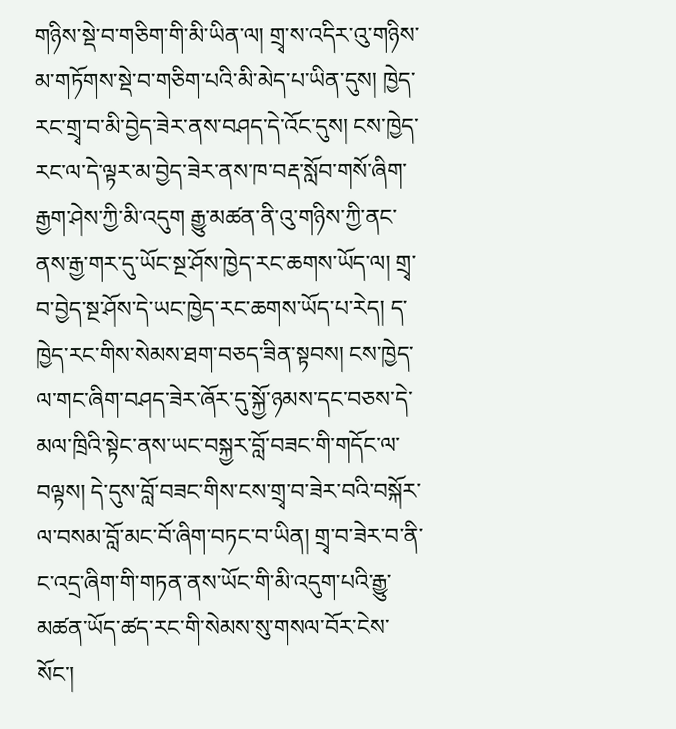གཉིས་སྡེ་བ་གཅིག་གི་མི་ཡིན་ལ། གྲྭ་ས་འདིར་འུ་གཉིས་མ་གཏོགས་སྡེ་བ་གཅིག་པའི་མི་མེད་པ་ཡིན་དུས། ཁྱེད་རང་གྲྭ་བ་མི་བྱེད་ཟེར་ནས་བཤད་དེ་འོང་དུས། ངས་ཁྱེད་རང་ལ་དེ་ལྟར་མ་བྱེད་ཟེར་ནས་ཁ་བརྡ་སློབ་གསོ་ཞིག་རྒྱག་ཤེས་ཀྱི་མི་འདུག རྒྱུ་མཚན་ནི་འུ་གཉིས་ཀྱི་ནང་ནས་རྒྱ་གར་དུ་ཡོང་སྔ་ཤོས་ཁྱེད་རང་ཆགས་ཡོད་ལ། གྲྭ་བ་བྱེད་སྔ་ཤོས་དེ་ཡང་ཁྱེད་རང་ཆགས་ཡོད་པ་རེད། ད་ཁྱེད་རང་གིས་སེམས་ཐག་བཅད་ཟིན་སྟབས། ངས་ཁྱེད་ལ་གང་ཞིག་བཤད་ཟེར་ཞོར་དུ་སྐྱོ་ཉམས་དང་བཅས་དེ་མལ་ཁྲིའི་སྟེང་ནས་ཡང་བསྐྱར་བློ་བཟང་གི་གདོང་ལ་བལྟས། དེ་དུས་བློ་བཟང་གིས་ངས་གྲྭ་བ་ཟེར་བའི་བསྐོར་ལ་བསམ་བློ་མང་བོ་ཞིག་བཏང་བ་ཡིན། གྲྭ་བ་ཟེར་བ་ནི་ང་འདྲ་ཞིག་གི་གཏན་ནས་ཡོང་གི་མི་འདུག་པའི་རྒྱུ་མཚན་ཡོད་ཚད་རང་གི་སེམས་སུ་གསལ་བོར་ངེས་སོང་།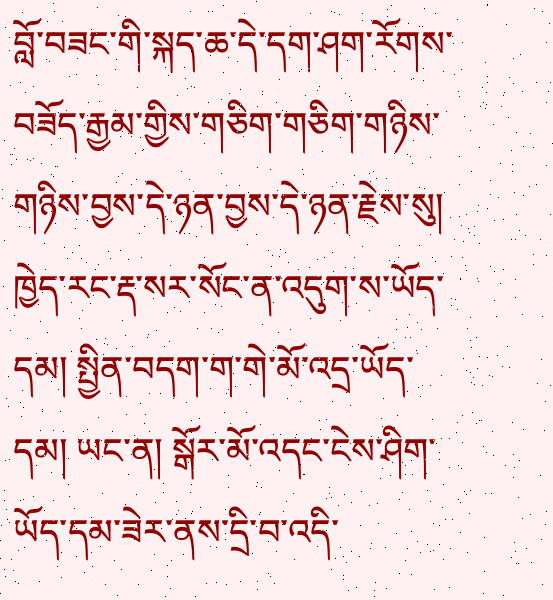བློ་བཟང་གི་སྐད་ཆ་དེ་དག་ཤག་རོགས་བཟོད་རྒྱམ་གྱིས་གཅིག་གཅིག་གཉིས་གཉིས་བྱས་དེ་ཉན་བྱས་དེ་ཉན་རྗེས་སུ། ཁྱེད་རང་རྡ་སར་སོང་ན་འདུག་ས་ཡོད་དམ། སྤྱིན་བདག་ག་གེ་མོ་འདྲ་ཡོད་དམ། ཡང་ན། སྒོར་མོ་འདང་ངེས་ཤིག་ཡོད་དམ་ཟེར་ནས་དྲི་བ་འདི་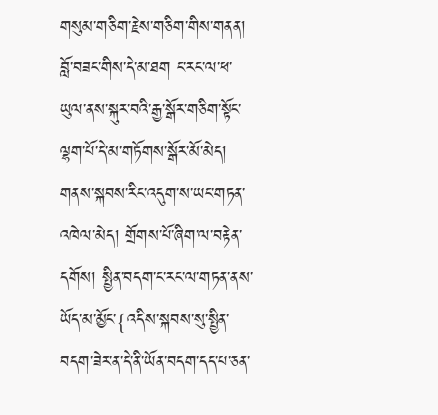གསུམ་གཅིག་རྗེས་གཅིག་གིས་གནན།
བློ་བཟང་གིས་དེ་མ་ཐག ང་རང་ལ་ཕ་ཡུལ་ནས་སྐུར་བའི་རྒྱ་སྒོར་གཅིག་སྟོང་ལྷག་པོ་དེ་མ་གཏོགས་སྒོར་མོ་མེད། གནས་སྐབས་རིང་འདུག་ས་ཡང་གཏན་འཁེལ་མེད། གྲོགས་པོ་ཞིག་ལ་བརྟེན་དགོས། སྤྱིན་བདག་ང་རང་ལ་གཏན་ནས་ཡོད་མ་མྱོང་{འདིས་སྐབས་སུ་སྤྱིན་བདག་ཟེར་ན་དེ་ནི་ཡོན་བདག་དད་པ་ཅན་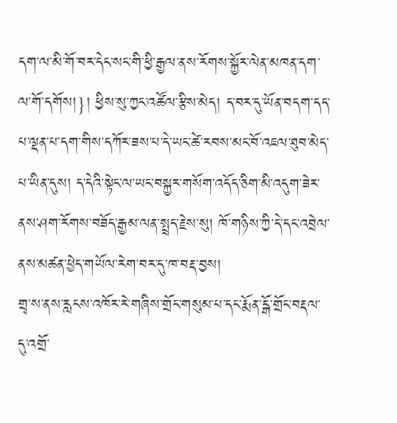དག་ལ་མི་གོ་བར་དེང་སང་གི་ཕྱི་རྒྱལ་ནས་རོགས་སྐྱོར་ལེན་མཁན་དག་ལ་གོ་དགོས།}། ཕྱིས་སུ་ཀྱང་འཚོལ་རྩིས་མེད། ད་བར་དུ་ཡོན་བདག་དད་པ་ལྡན་པ་དག་གིས་དཀོར་ཟས་པ་དེ་ཡང་ཚེ་རབས་མང་བོ་འཇལ་ཐུབ་མེད་པ་ཡིན་དུས། ད་དེའི་སྟེང་ལ་ཡང་བསྐྱར་གསོག་འདོད་ཅིག་མི་འདུག་ཟེར་ནས་ཤག་རོགས་བཟོད་རྒྱམ་ལན་སྤྲད་རྗེས་སུ། ཁོ་གཉིས་ཀྱི་དེ་དང་འབྲེལ་ནས་མཚན་ཕྱེད་གཡོལ་རེག་བར་དུ་ཁ་བརྡ་བྱས།
གྲྭ་ས་ནས་རླངས་འཁོར་རེ་གཞིས་གྲོང་གསུམ་པ་དང་རྨོན་དྒོ་གྲོང་བརྡལ་དུ་འགྲོ་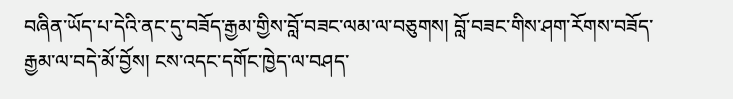བཞིན་ཡོད་པ་དེའི་ནང་དུ་བཟོད་རྒྱམ་གྱིས་བློ་བཟང་ལམ་ལ་བཅུགས། བློ་བཟང་གིས་ཤག་རོགས་བཟོད་རྒྱམ་ལ་བདེ་མོ་བྱོས། ངས་འདང་དགོང་ཁྱེད་ལ་བཤད་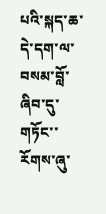པའི་སྐད་ཆ་དེ་དག་ལ་བསམ་བློ་ཞིབ་དུ་གཏོང་་རོགས་ཞུ་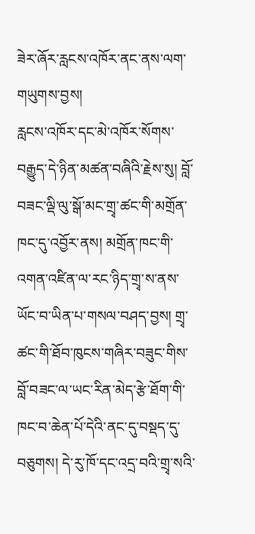ཟེར་ཞོར་རླངས་འཁོར་ནང་ནས་ལག་གཡུགས་བྱས།
རླངས་འཁོར་དང་མེ་འཁོར་སོགས་བརྒྱུད་དེ་ཉིན་མཚན་བཞིའི་རྗེས་སུ། བློ་བཟང་ལྡི་ལུ་སྒོ་མང་གྲྭ་ཚང་གི་མགྲོན་ཁང་དུ་འབྱོར་ནས། མགྲོན་ཁང་གི་འགན་འཛིན་ལ་རང་ཉིད་གྲྭ་ས་ནས་ཡོང་བ་ཡིན་པ་གསལ་བཤད་བྱས། གྲྭ་ཚང་གི་ཐོབ་ཁུངས་གཞིར་བཟུང་གིས་བློ་བཟང་ལ་ཡང་རིན་མེད་རྩེ་ཐོག་གི་ཁང་བ་ཆེན་པོ་དེའི་ནང་དུ་བསྡད་དུ་བཅུགས། དེ་རུ་ཁོ་དང་འདྲ་བའི་གྲྭ་སའི་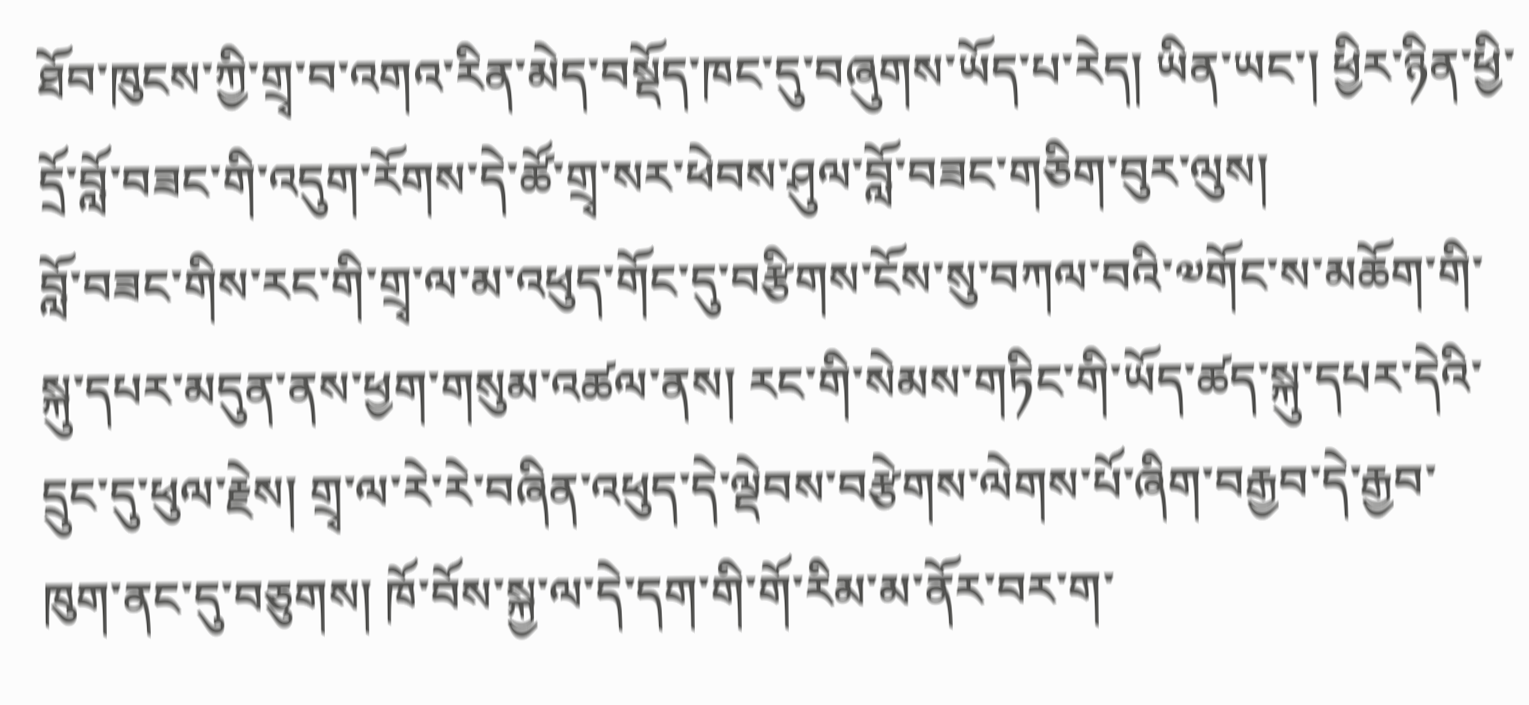ཐོབ་ཁུངས་ཀྱི་གྲྭ་བ་འགའ་རིན་མེད་བསྡོད་ཁང་དུ་བཞུགས་ཡོད་པ་རེད། ཡིན་ཡང་། ཕྱིར་ཉིན་ཕྱི་དྲོ་བློ་བཟང་གི་འདུག་རོགས་དེ་ཚོ་གྲྭ་སར་ཕེབས་ཤུལ་བློ་བཟང་གཅིག་བུར་ལུས།
བློ་བཟང་གིས་རང་གི་གྲྭ་ལ་མ་འཕུད་གོང་དུ་བརྩིགས་ངོས་སུ་བཀལ་བའི་༧གོང་ས་མཆོག་གི་སྐུ་དཔར་མདུན་ནས་ཕྱག་གསུམ་འཚལ་ནས། རང་གི་སེམས་གཏིང་གི་ཡོད་ཚད་སྐུ་དཔར་དེའི་དྲུང་དུ་ཕུལ་རྗེས། གྲྭ་ལ་རེ་རེ་བཞིན་འཕུད་དེ་ལྡེབས་བརྩེགས་ལེགས་པོ་ཞིག་བརྒྱབ་དེ་རྒྱབ་ཁུག་ནང་དུ་བཅུགས། ཁོ་བོས་སྐྱ་ལ་དེ་དག་གི་གོ་རིམ་མ་ནོར་བར་ག་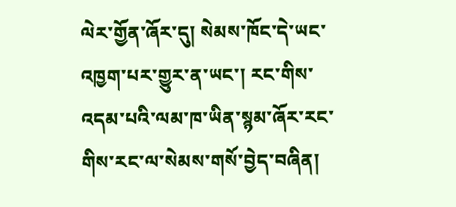ལེར་གྱོན་ཞོར་དུ། སེམས་ཁོང་དེ་ཡང་འཁྱག་པར་གྱུར་ན་ཡང་། རང་གིས་འདམ་པའི་ལམ་ཁ་ཡིན་སྙམ་ཞོར་རང་གིས་རང་ལ་སེམས་གསོ་བྱེད་བཞིན།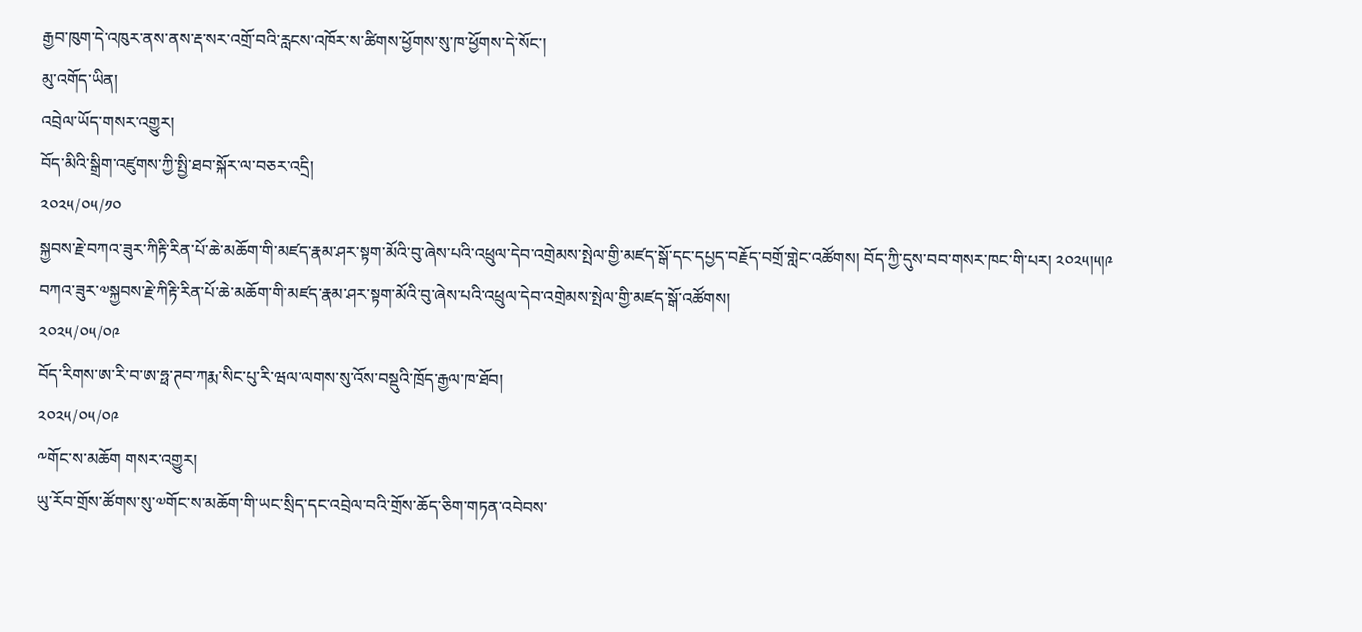རྒྱབ་ཁུག་དེ་འཁུར་ནས་ནས་རྡ་སར་འགྲོ་བའི་རླངས་འཁོར་ས་ཚིགས་ཕྱོགས་སུ་ཁ་ཕྱོགས་དེ་སོང་།
མུ་འགོད་ཡིན།
འབྲེལ་ཡོད་གསར་འགྱུར།
བོད་མིའི་སྒྲིག་འཛུགས་ཀྱི་སྤྱི་ཐབ་སྐོར་ལ་བཅར་འདྲི།
༢༠༢༥/༠༥/༡༠
སྐྱབས་རྗེ་བཀའ་ཟུར་ཀིརྟི་རིན་པོ་ཆེ་མཆོག་གི་མཛད་རྣམ་ཤར་སྟག་མོའི་བུ་ཞེས་པའི་འཕྲུལ་དེབ་འགྲེམས་སྤེལ་གྱི་མཛད་སྒོ་དང་དཔྱད་བརྗོད་བགྲོ་གླེང་འཚོགས། བོད་ཀྱི་དུས་བབ་གསར་ཁང་གི་པར། ༢༠༢༥།༥།༩
བཀའ་ཟུར་༧སྐྱབས་རྗེ་ཀིརྟི་རིན་པོ་ཆེ་མཆོག་གི་མཛད་རྣམ་ཤར་སྟག་མོའི་བུ་ཞེས་པའི་འཕྲུལ་དེབ་འགྲེམས་སྤེལ་གྱི་མཛད་སྒོ་འཚོགས།
༢༠༢༥/༠༥/༠༩
བོད་རིགས་ཨ་རི་བ་ཨ་ཧྥ་ཊབ་ཀརྨ་སིང་པུ་རི་ཝལ་ལགས་སུ་འོས་བསྡུའི་ཁྲོད་རྒྱལ་ཁ་ཐོབ།
༢༠༢༥/༠༥/༠༩
༸གོང་ས་མཆོག གསར་འགྱུར།
ཡུ་རོབ་གྲོས་ཚོགས་སུ་༧གོང་ས་མཆོག་གི་ཡང་སྲིད་དང་འབྲེལ་བའི་གྲོས་ཆོད་ཅིག་གཏན་འབེབས་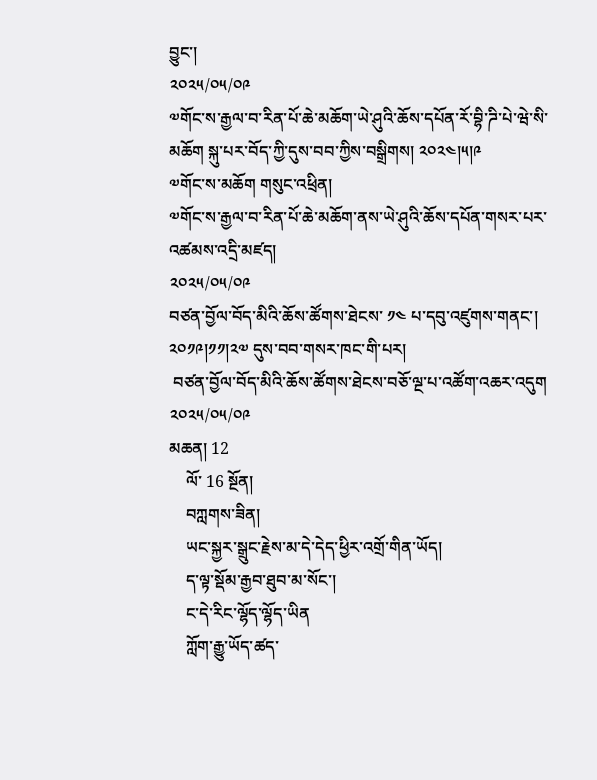བྱུང་།
༢༠༢༥/༠༥/༠༩
༧གོང་ས་རྒྱལ་བ་རིན་པོ་ཆེ་མཆོག་ཡེ་ཤུའི་ཆོས་དཔོན་རོ་བྷི་ཌི་པེ་ཝེ་སི་མཆོག སྐུ་པར་བོད་ཀྱི་དུས་བབ་ཀྱིས་བསྒྲིགས། ༢༠༢༤།༥།༩
༧གོང་ས་མཆོག གསུང་འཕྲིན།
༧གོང་ས་རྒྱལ་བ་རིན་པོ་ཆེ་མཆོག་ནས་ཡེ་ཤུའི་ཆོས་དཔོན་གསར་པར་འཚམས་འདྲི་མཛད།
༢༠༢༥/༠༥/༠༩
བཙན་བྱོལ་བོད་མིའི་ཆོས་ཚོགས་ཐེངས་ ༡༤ པ་དབུ་འཛུགས་གནང་། ༢༠༡༩།༡༡།༢༧ དུས་བབ་གསར་ཁང་གི་པར།
 བཙན་བྱོལ་བོད་མིའི་ཆོས་ཚོགས་ཐེངས་བཅོ་ལྔ་པ་འཚོག་འཆར་འདུག
༢༠༢༥/༠༥/༠༩
མཆན། 12
    ལོ་ 16 སྔོན།
    བཀླགས་ཟིན།
    ཡང་སྐྱར་སྒྲུང་རྗེས་མ་དེ་དེད་ཕྱིར་འགྲོ་གིན་ཡོད།
    ད་ལྟ་སྡོམ་རྒྱབ་ཐུབ་མ་སོང་།
    ང་དེ་རིང་ལྷོད་ལྷོད་ཡིན
    ཀློག་རྒྱུ་ཡོད་ཚད་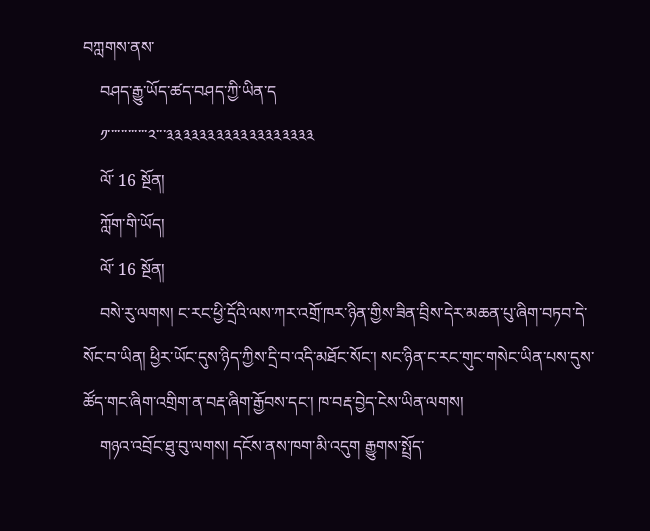བཀླགས་ནས་
    བཤད་རྒྱུ་ཡོད་ཚད་བཤད་ཀྱི་ཡིན་ད
    ༡་་་་་་་་་་་་༢་་་༣༣༣༣༣༣༣༣༣༣༣༣༣༣༣༣༣༣
    ལོ་ 16 སྔོན།
    ཀློག་གི་ཡོད།
    ལོ་ 16 སྔོན།
    བསེ་རུ་ལགས། ང་རང་ཕྱི་དྲོའི་ལས་ཀར་འགྲོ་ཁར་ཉིན་གྱིས་ཟིན་བྲིས་དེར་མཆན་པུ་ཞིག་བཏབ་དེ་སོང་བ་ཡིན། ཕྱིར་ཡོང་དུས་ཉིད་ཀྱིས་དྲི་བ་འདི་མཐོང་སོང་། སང་ཉིན་ང་རང་གུང་གསེང་ཡིན་པས་དུས་ཚོད་གང་ཞིག་འགྲིག་ན་བརྡ་ཞིག་རྒྱོབས་དང་། ཁ་བརྡ་བྱེད་ངེས་ཡིན་ལགས།
    གཉའ་འབྲོང་ཐུ་བུ་ལགས། དངོས་ནས་ཁག་མི་འདུག རྒྱུགས་སྤྲོད་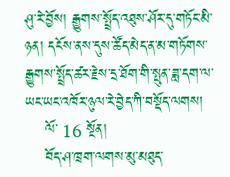ཤུ་རེ་བྱོས། རྒྱུགས་སྤྲོད་འཐུས་ཤོར་དུ་གཏོང་མི་ཉན། དངོས་ནས་དུས་ཚོད་མེད་ན་མ་གཏོགས་རྒྱུགས་སྤྲོད་ཚར་རྗེས་དྲ་ཐོག་གི་སྤུན་ཟླ་དག་ལ་ཡང་ཡང་འཁོར་ཉུལ་རེ་བྱེད་ཀི་བསྡོད་ལགས།
    ལོ་ 16 སྔོན།
    བོད་ཤ་ཁྲག་ལགས་མུ་མཐུད་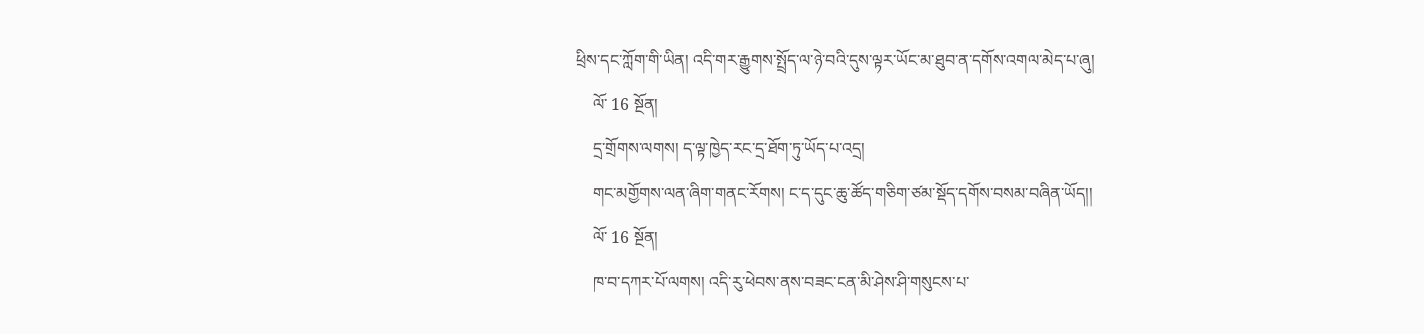ཕྲིས་དང་ཀློག་གི་ཡིན། འདི་གར་རྒྱུགས་སྤྲོད་ལ་ཉེ་བའི་དུས་ལྟར་ཡོང་མ་ཐུབ་ན་དགོས་འགལ་མེད་པ་ཞུ།
    ལོ་ 16 སྔོན།
    དྲ་གྲོགས་ལགས། ད་ལྟ་ཁྱེད་རང་དྲ་ཐོག་ཏུ་ཡོད་པ་འདྲ།
    གང་མགྱོགས་ལན་ཞིག་གནང་རོགས། ང་ད་དུང་ཆུ་ཚོད་གཅིག་ཙམ་སྡོད་དགོས་བསམ་བཞིན་ཡོད།།
    ལོ་ 16 སྔོན།
    ཁ་བ་དཀར་པོ་ལགས། འདི་རུ་ཕེབས་ནས་བཟང་ངན་མི་ཤེས་ཤི་གསུངས་པ་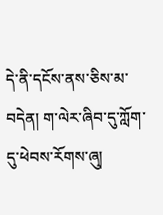དེ་ནི་དངོས་ནས་ཅིས་མ་བདེན། ག་ལེར་ཞིབ་དུ་ཀློག་དུ་ཕེབས་རོགས་ཞུ།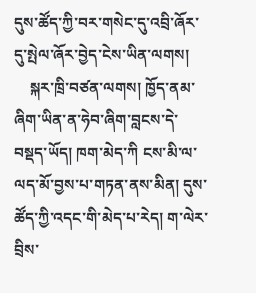དུས་ཚོད་ཀྱི་བར་གསེང་དུ་འབྲི་ཞོར་དུ་སྤེལ་ཞོར་བྱེད་ངེས་ཡིན་ལགས།
    སྐར་ཁྲི་བཙན་ལགས། ཁྱོད་ནམ་ཞིག་ཡིན་ན་ཧེབ་ཞིག་བླངས་དེ་བསྡད་ཡོད། ཁག་མེད་ཀི ངས་མི་ལ་ལད་མོ་བྱས་པ་གཏན་ནས་མིན། དུས་ཚོད་ཀྱི་འདང་གི་མེད་པ་རེད། ག་ལེར་བྲིས་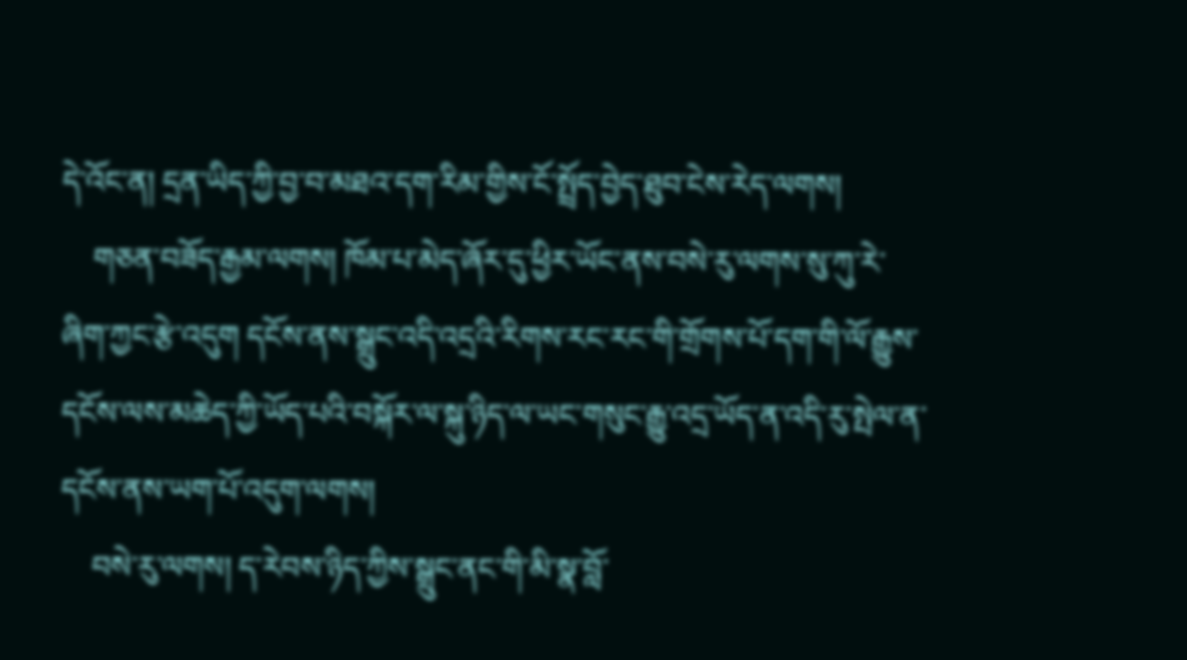དེ་འོང་ན། དྲན་ཡིད་ཀྱི་བྱ་བ་མཐའ་དག་རིམ་གྱིས་ངོ་སྤྲོད་བྱེད་ཐུབ་ངེས་རེད་ལགས།
    གཅན་བཟོད་རྒྱམ་ལགས། ཁོམ་པ་མེད་ཞོར་དུ་ཕྱིར་ཡོང་ནས་བསེ་རུ་ལགས་སུ་ཀུ་རེ་ཞིག་ཀྱང་རྩེ་འདུག དངོས་ནས་སྒྲུང་འདི་འདྲའི་རིགས་རང་རང་གི་གྲོགས་པོ་དག་གི་ལོ་རྒྱུས་དངོས་ལས་མཆེད་ཀྱི་ཡོད་པའི་བསྐོར་ལ་སྐུ་ཉིད་ལ་ཡང་གསུང་རྒྱུ་འདྲ་ཡོད་ན་འདི་རུ་སྤེལ་ན་དངོས་ནས་ཡག་པོ་འདུག་ལགས།
    བསེ་རུ་ལགས། ད་རེབས་ཉིད་ཀྱིས་སྒྲུང་ནང་གི་མི་སྣ་བློ་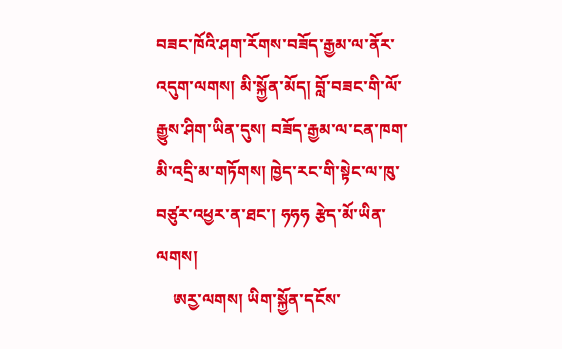བཟང་ཁོའི་ཤག་རོགས་བཟོད་རྒྱམ་ལ་ནོར་འདུག་ལགས། མི་སྐྱོན་མོད། བློ་བཟང་གི་ལོ་རྒྱུས་ཤིག་ཡིན་དུས། བཟོད་རྒྱམ་ལ་ངན་ཁག་མི་འདྲི་མ་གཏོགས། ཁྱེད་རང་གི་སྟེང་ལ་ཁུ་བཙུར་འཕྱར་ན་ཐང་། ཧཧཧ རྩེད་མོ་ཡིན་ལགས།
    ཨརྱ་ལགས། ཡིག་སྐྱོན་དངོས་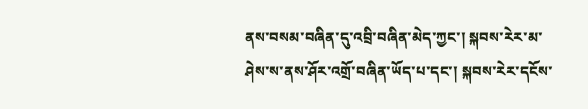ནས་བསམ་བཞིན་དུ་འབྲི་བཞིན་མེད་ཀྱང་། སྐབས་རེར་མ་ཤེས་ས་ནས་ཤོར་འགྲོ་བཞིན་ཡོད་པ་དང་། སྐབས་རེར་དངོས་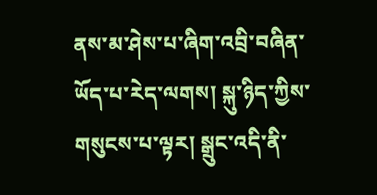ནས་མ་ཤེས་པ་ཞིག་འབྲི་བཞིན་ཡོད་པ་རེད་ལགས། སྐུ་ཉིད་ཀྱིས་གསུངས་པ་ལྟར། སྒྲུང་འདི་ནི་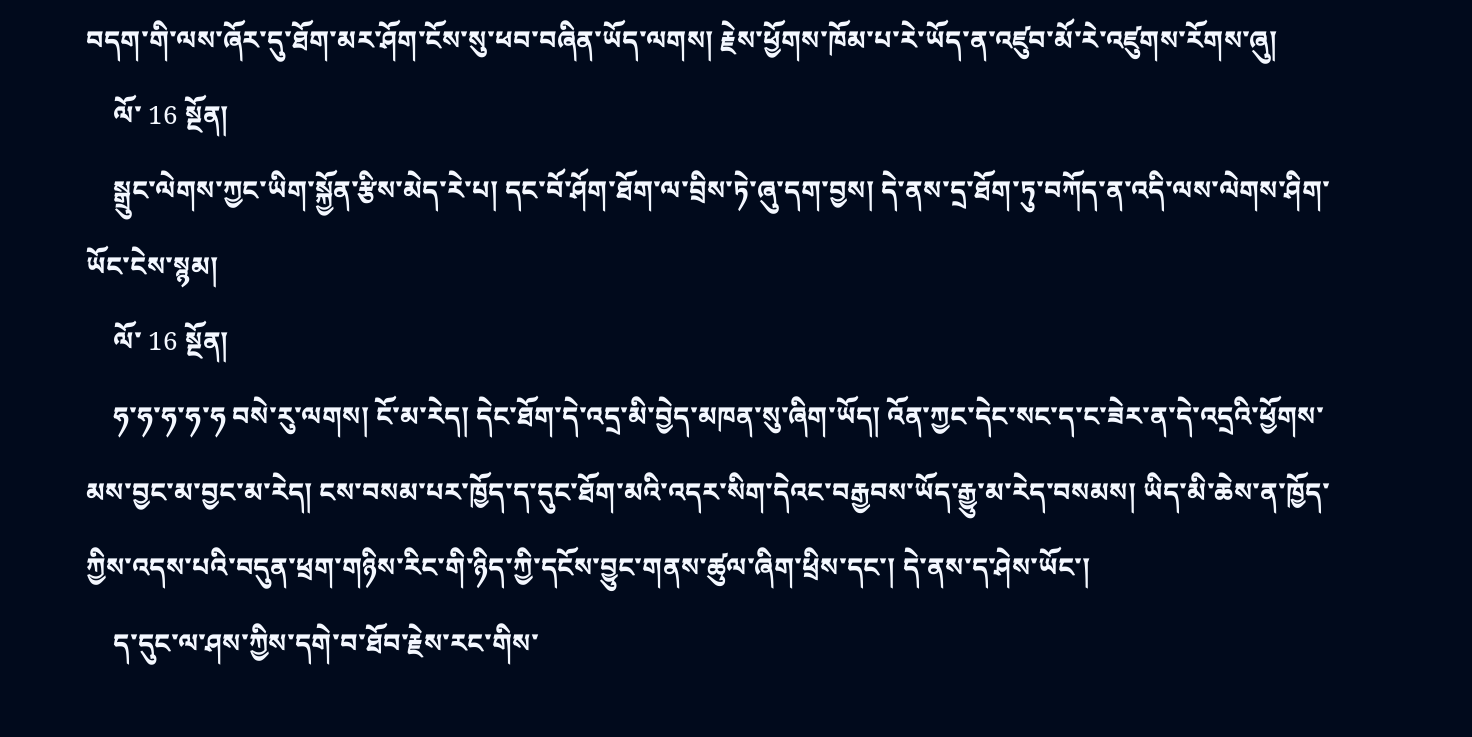བདག་གི་ལས་ཞོར་དུ་ཐོག་མར་ཤོག་ངོས་སུ་ཕབ་བཞིན་ཡོད་ལགས། རྗེས་ཕྱོགས་ཁོམ་པ་རེ་ཡོད་ན་འཛུབ་མོ་རེ་འཛུགས་རོགས་ཞུ།
    ལོ་ 16 སྔོན།
    སྒྲུང་ལེགས་ཀྱང་ཡིག་སྐྱོན་རྩིས་མེད་རེ་པ། དང་བོ་ཤོག་ཐོག་ལ་བྲིས་ཏེ་ཞུ་དག་བྱས། དེ་ནས་དྲ་ཐོག་ཏུ་བཀོད་ན་འདི་ལས་ལེགས་ཤིག་ཡོང་ངེས་སྙམ།
    ལོ་ 16 སྔོན།
    ཧ་ཧ་ཧ་ཧ་ཧ བསེ་རུ་ལགས། ངོ་མ་རེད། དེང་ཐོག་དེ་འདྲ་མི་བྱེད་མཁན་སུ་ཞིག་ཡོད། འོན་ཀྱང་དེང་སང་ད་ང་ཟེར་ན་དེ་འདྲའི་ཕྱོགས་མས་བྱང་མ་བྱང་མ་རེད། ངས་བསམ་པར་ཁྱོད་ད་དུང་ཐོག་མའི་འདར་སིག་དེའང་བརྒྱབས་ཡོད་རྒྱུ་མ་རེད་བསམས། ཡིད་མི་ཆེས་ན་ཁྱོད་ཀྱིས་འདས་པའི་བདུན་ཕྲག་གཉིས་རིང་གི་ཉིད་ཀྱི་དངོས་བྱུང་གནས་ཚུལ་ཞིག་ཕྲིས་དང་། དེ་ནས་ད་ཤེས་ཡོང་།
    ད་དུང་ལ་ཤས་ཀྱིས་དགེ་བ་ཐོབ་རྗེས་རང་གིས་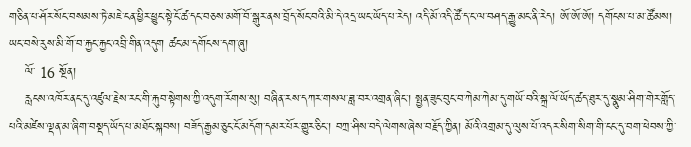གཅིན་པ་ཤོར་སོང་བསམས་ཏེ་མཇེ་ངན་ཕྱིར་ཕྱུང་སྟེ་ངོ་ཚ་དང་བཅས་མགོ་བོ་སྒུར་ནས་བྲོད་སོང་བའི་མི་དེ་འདྲ་ཡང་ཡོད་པ་རེད། འདི་མོ་འདི་ཚོ་ད་ང་ལ་བཤད་རྒྱུ་མང་ནི་རེད། ཨོ་ཨོ་ཨོ། དགོངས་པ་མ་ཚོམས། ཡང་བསེ་རུས་མི་གོ་བ་རྐྱང་རྐྱང་འབྲི་གིན་འདུག ཚང་མ་དགོངས་དག་ཞུ།
    ལོ་ 16 སྔོན།
    རླངས་འཁོར་ནང་དུ་འཛུལ་རྗེས་རང་གི་རྐུབ་སྟེགས་ཀྱི་འདུག་རོགས་སུ། བཞིན་རས་དཀར་གསལ་ཟླ་བར་འགྲན་ཞིང་། སྤྱན་ཟུང་བུང་བ་ཀེམ་ཀེམ་དུ་གཡོ་བའི་སྐྲ་ལོ་ཡོད་ཚད་ཐུར་དུ་སྣུམ་ཤིག་གེར་གློད་པའི་མཛེས་ལྡན་མ་ཞིག་བསྡད་ཡོད་པ་མཐོང་སྐབས། བཟོད་རྒྱམ་ཅུང་ངོ་མདོག་དམར་པོར་གྱུར་ཅིང་། བཀྲ་ཤིས་བདེ་ལེགས་ཞེས་བརྗོད་ཀྱིན། མོའི་འགྲམ་དུ་ལུས་པོ་འདར་སིག་སིག་གི་ངང་དུ་བག་ཕེབས་ཀྱི་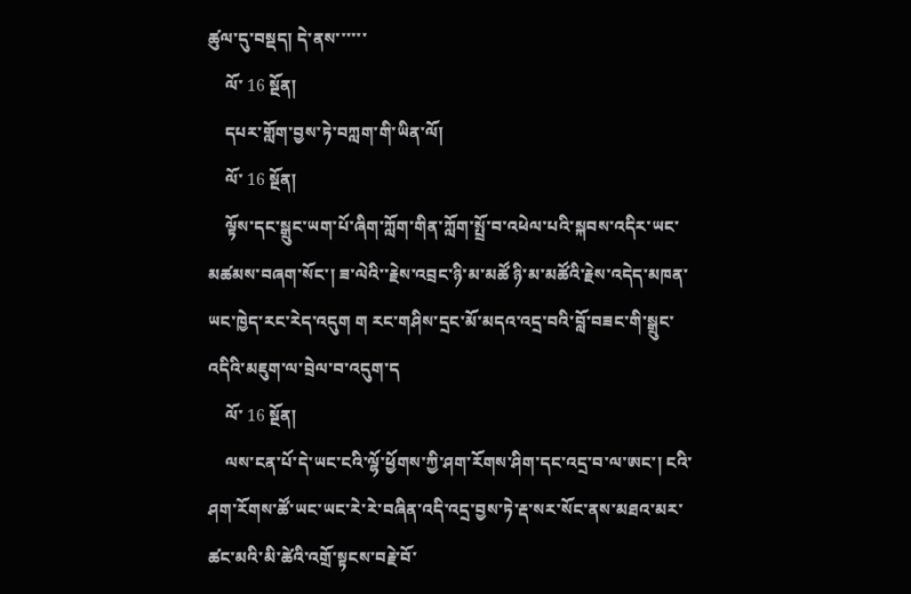ཚུལ་དུ་བསྡད། དེ་ནས་་་་་་
    ལོ་ 16 སྔོན།
    དཔར་གློག་བྱས་ཏེ་བཀླག་གི་ཡིན་ལོ།
    ལོ་ 16 སྔོན།
    ལྟོས་དང་སྒྲུང་ཡག་པོ་ཞིག་ཀློག་གིན་ཀློག་སྤྲོ་བ་འཕེལ་པའི་སྐབས་འདིར་ཡང་མཚམས་བཞག་སོང་། ཟ་ལེའི་་རྗེས་འབྲང་ཉི་མ་མཚོ ཉི་མ་མཚོའི་རྗེས་འདེད་མཁན་ཡང་ཁྱེད་རང་རེད་འདུག ག རང་གཤིས་དྲང་མོ་མདའ་འདྲ་བའི་བློ་བཟང་གི་སྒྲུང་འདིའི་མཇུག་ལ་བྲེལ་བ་འདུག་ད
    ལོ་ 16 སྔོན།
    ལས་ངན་པོ་དེ་ཡང་ངའི་ལྷོ་ཕྱོགས་ཀྱི་ཤག་རོགས་ཤིག་དང་འདྲ་བ་ལ་ཨང་། ངའི་ཤག་རོགས་ཚོ་ཡང་ཡང་རེ་རེ་བཞིན་འདི་འདྲ་བྱས་ཏེ་རྡ་སར་སོང་ནས་མཐའ་མར་ཚང་མའི་མི་ཚེའི་འགྲོ་སྟངས་བརྗེ་བོ་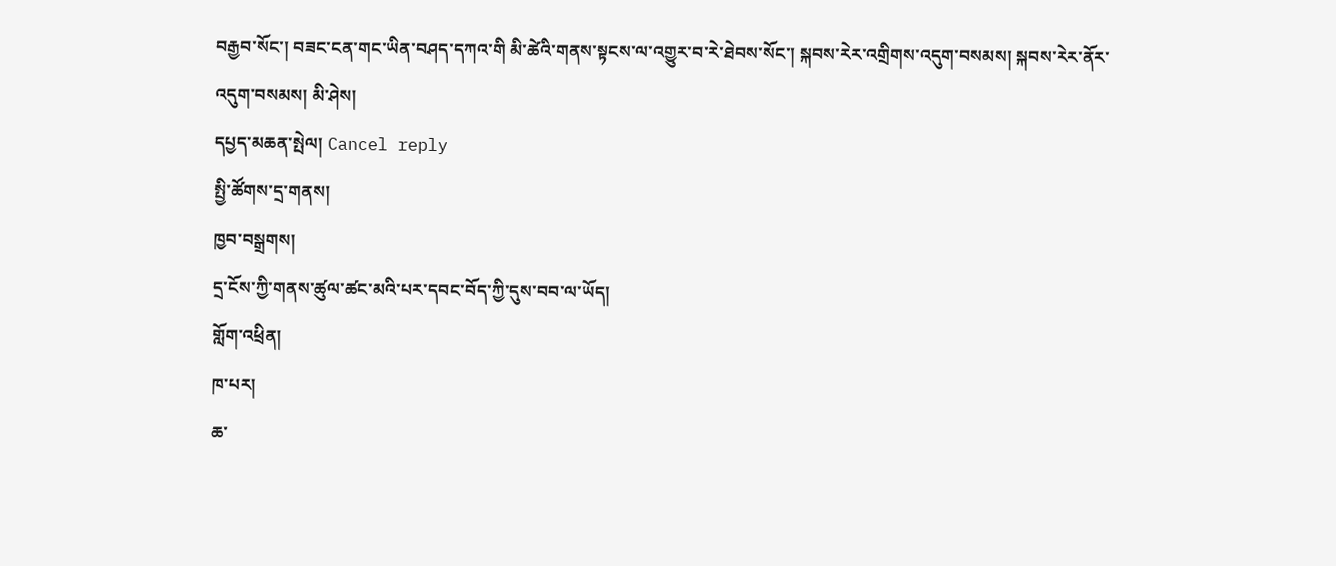བརྒྱབ་སོང་། བཟང་ངན་གང་ཡིན་བཤད་དཀའ་གི མི་ཚེའི་གནས་སྟངས་ལ་འགྱུར་བ་རེ་ཐེབས་སོང་། སྐབས་རེར་འགྲིགས་འདུག་བསམས། སྐབས་རེར་ནོར་འདུག་བསམས། མི་ཤེས།
དཔྱད་མཆན་སྤེལ། Cancel reply
སྤྱི་ཚོགས་དྲ་གནས།
ཁྱབ་བསྒྲགས།
དྲ་ངོས་ཀྱི་གནས་ཚུལ་ཚང་མའི་པར་དབང་བོད་ཀྱི་དུས་བབ་ལ་ཡོད།
གློག་འཕྲིན།
ཁ་པར།
ཆ་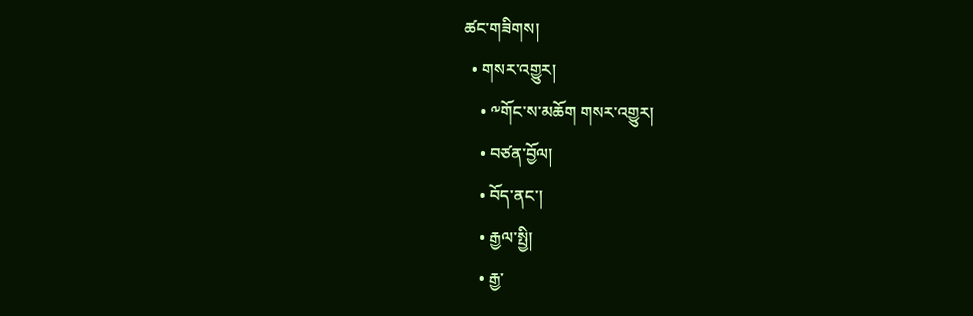ཚང་གཟིགས།
  • གསར་འགྱུར།
    • ༸གོང་ས་མཆོག གསར་འགྱུར།
    • བཙན་བྱོལ།
    • བོད་ནང་།
    • རྒྱལ་སྤྱི།
    • རྒྱ་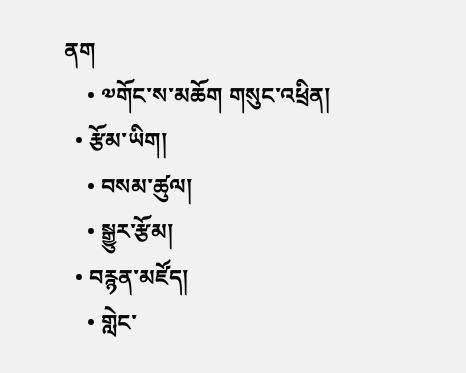ནག
    • ༧གོང་ས་མཆོག གསུང་འཕྲིན།
  • རྩོམ་ཡིག།
    • བསམ་ཚུལ།
    • སྒྱུར་རྩོམ།
  • བརྙན་མཛོད།
    • གླེང་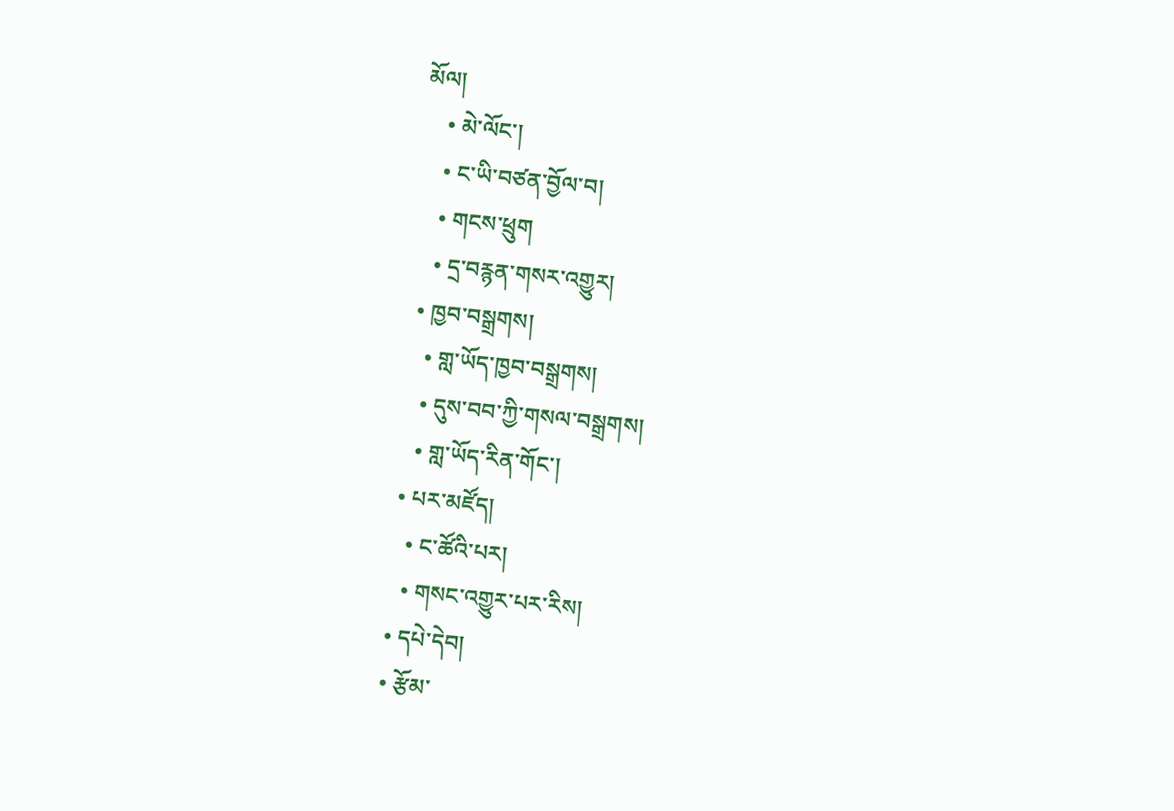མོལ།
    • མེ་ལོང་།
    • ང་ཡི་བཙན་བྱོལ་བ།
    • གངས་ཕྲུག
    • དྲ་བརྙན་གསར་འགྱུར།
  • ཁྱབ་བསྒྲགས།
    • གླ་ཡོད་ཁྱབ་བསྒྲགས།
    • དུས་བབ་ཀྱི་གསལ་བསྒྲགས།
    • གླ་ཡོད་རིན་གོང་།
  • པར་མཛོད།
    • ང་ཚོའི་པར།
    • གསང་འགྱུར་པར་རིས།
  • དཔེ་དེབ།
  • རྩོམ་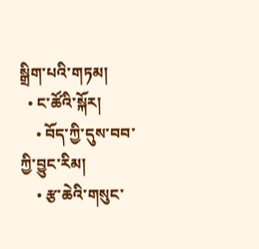སྒྲིག་པའི་གཏམ།
  • ང་ཚོའི་སྐོར།
    • བོད་ཀྱི་དུས་བབ་ཀྱི་བྱུང་རིམ།
    • རྩ་ཆེའི་གསུང་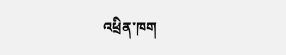འཕྲིན་ཁག